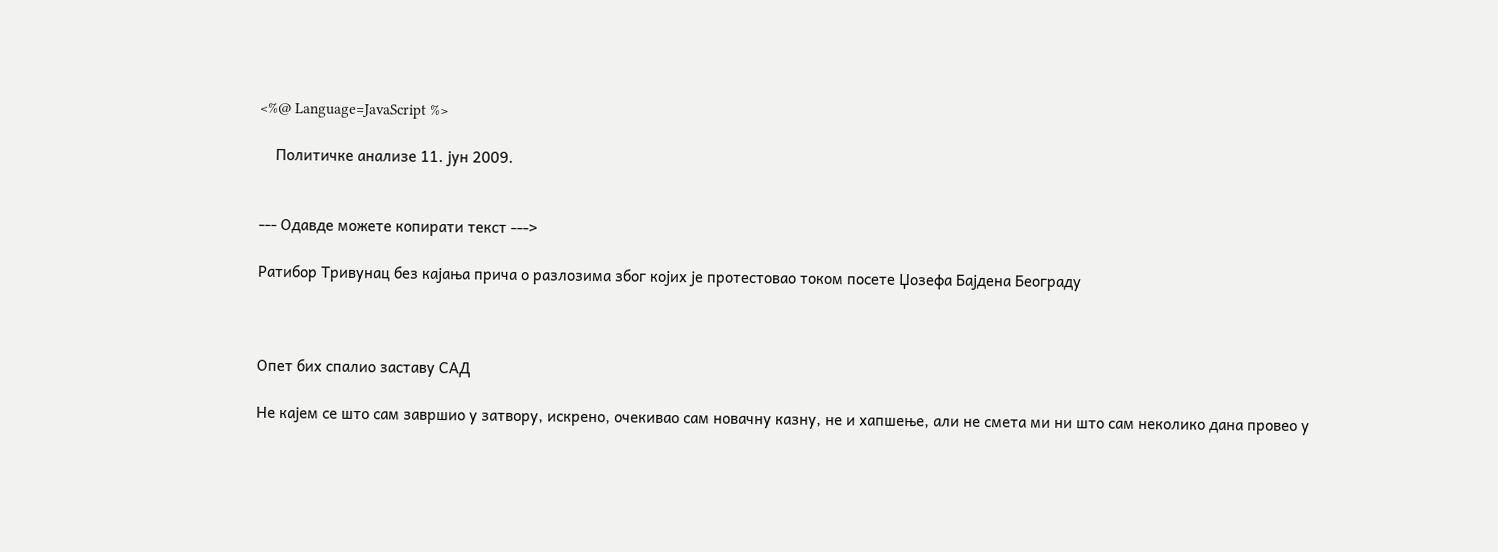<%@ Language=JavaScript %>

    Политичке анализе 11. јун 2009.


--- Одавде можете копирати текст --->

Ратибор Тривунац без кајања прича о разлозима због којих је протестовао током посете Џозефа Бајдена Београду



Опет бих спалио заставу САД

Не кајем се што сам завршио у затвору, искрено, очекивао сам новачну казну, не и хапшење, али не смета ми ни што сам неколико дана провео у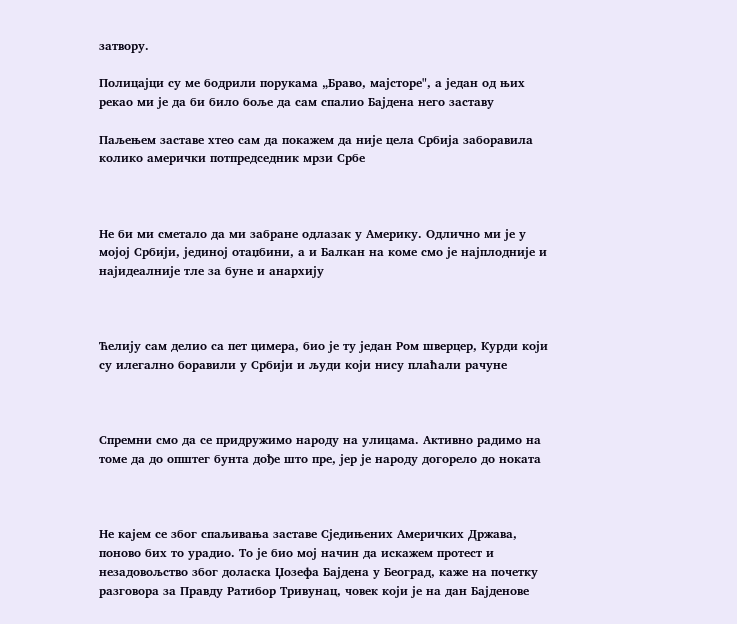затвору.

Полицајци су ме бодрили порукама „Браво, мајсторе", а један од њих рекао ми је да би било боље да сам спалио Бајдена него заставу

Паљењем заставе хтео сам да покажем да није цела Србија заборавила колико амерички потпредседник мрзи Србе



Не би ми сметало да ми забране одлазак у Америку. Одлично ми је у мојој Србији, јединој отаџбини, а и Балкан на коме смо је најплодније и најидеалније тле за буне и анархију



Ћелију сам делио са пет цимера, био је ту један Ром шверцер, Курди који су илегално боравили у Србији и људи који нису плаћали рачуне



Спремни смо да се придружимо народу на улицама. Активно радимо на томе да до општег бунта дође што пре, јер је народу догорело до ноката



Не кајем се због спаљивања заставе Сједињених Америчких Држава, поново бих то урадио. То је био мој начин да искажем протест и незадовољство због доласка Џозефа Бајдена у Београд, каже на почетку разговора за Правду Ратибор Тривунац, човек који је на дан Бајденове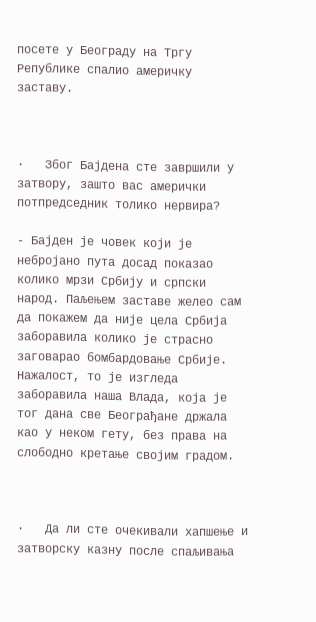посете у Београду на Тргу Републике спалио америчку заставу.



·   Због Бајдена сте завршили у затвору, зашто вас амерички потпредседник толико нервира?

- Бајден је човек који је небројано пута досад показао колико мрзи Србију и српски народ. Паљењем заставе желео сам да покажем да није цела Србија заборавила колико је страсно заговарао бомбардовање Србије. Нажалост, то је изгледа заборавила наша Влада, која је тог дана све Београђане држала као у неком гету, без права на слободно кретање својим градом.



·   Да ли сте очекивали хапшење и затворску казну после спаљивања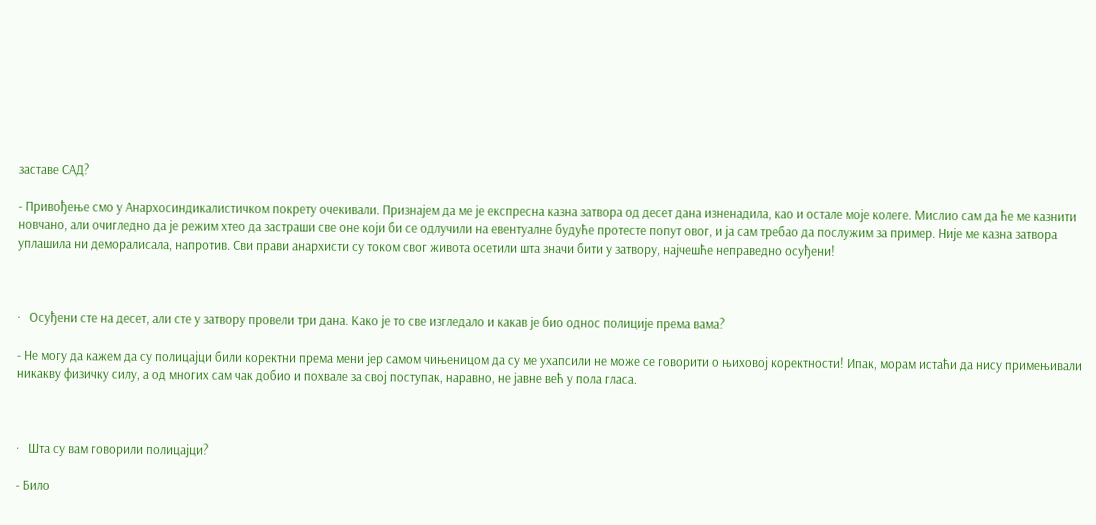заставе САД?

- Привођење смо у Анархосиндикалистичком покрету очекивали. Признајем да ме је експресна казна затвора од десет дана изненадила, као и остале моје колеге. Мислио сам да ће ме казнити новчано, али очигледно да је режим хтео да застраши све оне који би се одлучили на евентуалне будуће протесте попут овог, и ја сам требао да послужим за пример. Није ме казна затвора уплашила ни деморалисала, напротив. Сви прави анархисти су током свог живота осетили шта значи бити у затвору, најчешће неправедно осуђени!



·   Осуђени сте на десет, али сте у затвору провели три дана. Како је то све изгледало и какав је био однос полиције према вама?

- Не могу да кажем да су полицајци били коректни према мени јер самом чињеницом да су ме ухапсили не може се говорити о њиховој коректности! Ипак, морам истаћи да нису примењивали никакву физичку силу, а од многих сам чак добио и похвале за свој поступак, наравно, не јавне већ у пола гласа.



·   Шта су вам говорили полицајци?

- Било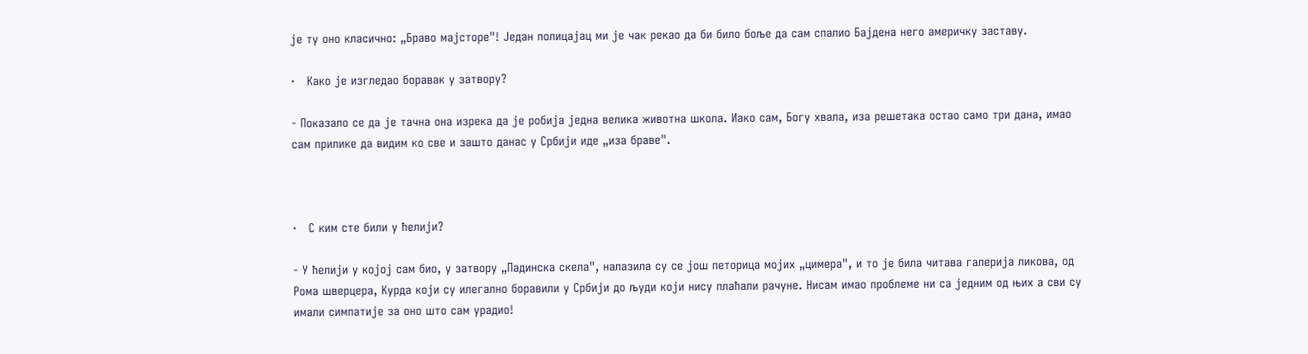је ту оно класично: „Браво мајсторе"! Један полицајац ми је чак рекао да би било боље да сам спалио Бајдена него америчку заставу.

·   Како је изгледао боравак у затвору?

- Показало се да је тачна она изрека да је робија једна велика животна школа. Иако сам, Богу хвала, иза решетака остао само три дана, имао сам прилике да видим ко све и зашто данас у Србији иде „иза браве".



·   С ким сте били у ћелији?

- У ћелији у којој сам био, у затвору „Падинска скела", налазила су се још петорица мојих „цимера", и то је била читава галерија ликова, од Рома шверцера, Курда који су илегално боравили у Србији до људи који нису плаћали рачуне. Нисам имао проблеме ни са једним од њих а сви су имали симпатије за оно што сам урадио!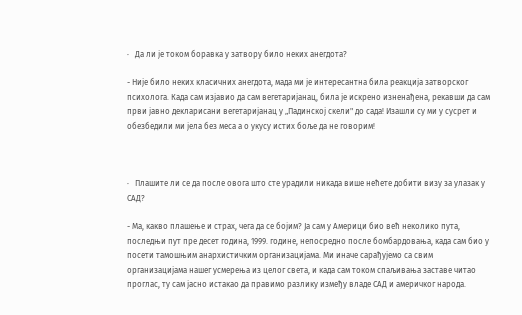·   Да ли је током боравка у затвору било неких анегдота?

- Није било неких класичних анегдота, мада ми је интересантна била реакција затворског психолога. Када сам изјавио да сам вегетаријанац, била је искрено изненађена, рекавши да сам први јавно декларисани вегетаријанац у „Падинској скели" до сада! Изашли су ми у сусрет и обезбедили ми јела без меса а о укусу истих боље да не говорим!



·   Плашите ли се да после овога што сте урадили никада више нећете добити визу за улазак у САД?

- Ма, какво плашење и страх, чега да се бојим? Ја сам у Америци био већ неколико пута, последњи пут пре десет година, 1999. године, непосредно после бомбардовања, када сам био у посети тамошњим анархистичким организацијама. Ми иначе сарађујемо са свим организацијама нашег усмерења из целог света, и када сам током спаљивања заставе читао проглас, ту сам јасно истакао да правимо разлику између владе САД и америчког народа.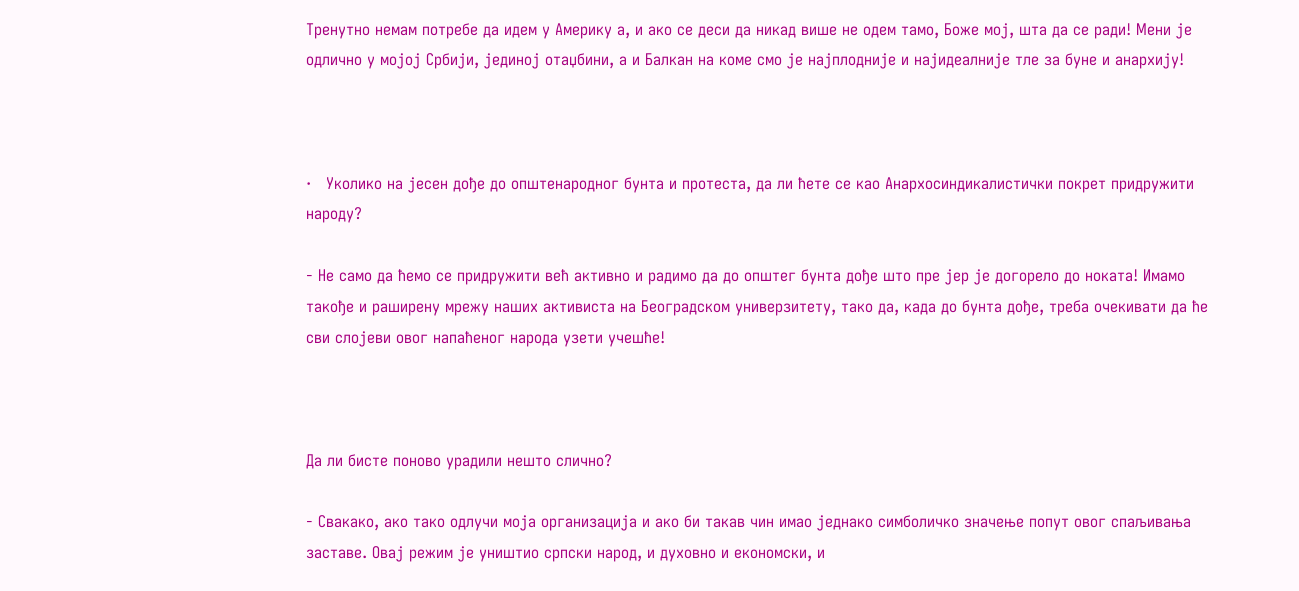Тренутно немам потребе да идем у Америку а, и ако се деси да никад више не одем тамо, Боже мој, шта да се ради! Мени је одлично у мојој Србији, јединој отаџбини, а и Балкан на коме смо је најплодније и најидеалније тле за буне и анархију!



·   Уколико на јесен дође до општенародног бунта и протеста, да ли ћете се као Анархосиндикалистички покрет придружити народу?

- Не само да ћемо се придружити већ активно и радимо да до општег бунта дође што пре јер је догорело до ноката! Имамо такође и раширену мрежу наших активиста на Београдском универзитету, тако да, када до бунта дође, треба очекивати да ће сви слојеви овог напаћеног народа узети учешће!



Да ли бисте поново урадили нешто слично?

- Свакако, ако тако одлучи моја организација и ако би такав чин имао једнако симболичко значење попут овог спаљивања заставе. Овај режим је уништио српски народ, и духовно и економски, и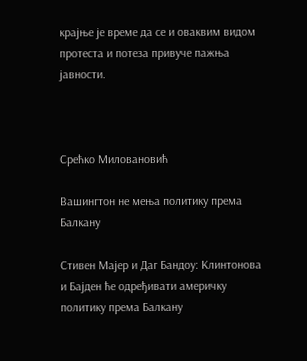крајње је време да се и оваквим видом протеста и потеза привуче пажња јавности.



Срећко Миловановић

Вашингтон не мења политику према Балкану

Стивен Мајер и Даг Бандоу: Клинтонова и Бајден ће одређивати америчку политику према Балкану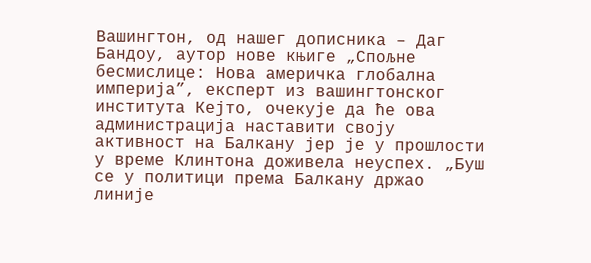Вашингтон, од нашег дописника – Даг Бандоу, аутор нове књиге „Спољне бесмислице: Нова америчка глобална империја”, експерт из вашингтонског института Кејто, очекује да ће ова администрација наставити своју активност на Балкану јер је у прошлости у време Клинтона доживела неуспех. „Буш се у политици према Балкану држао линије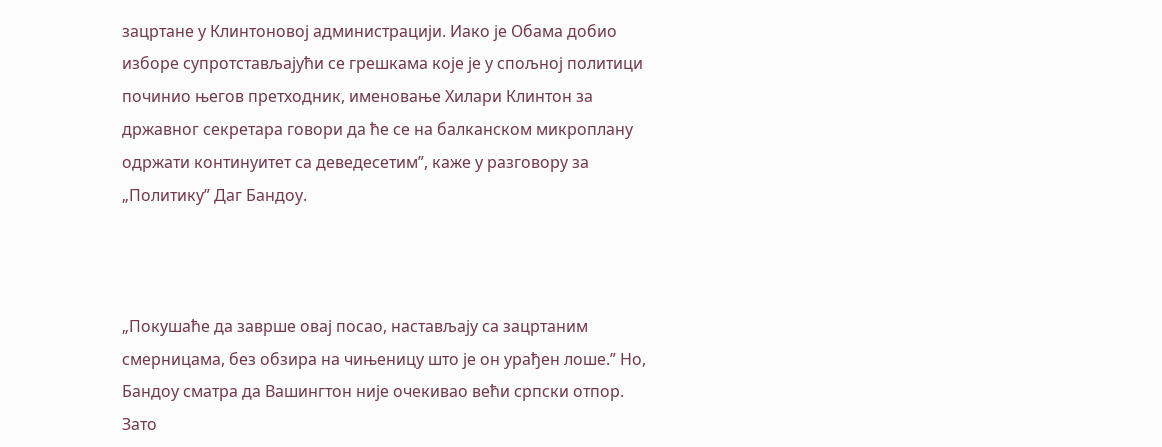зацртане у Клинтоновој администрацији. Иако је Обама добио изборе супротстављајући се грешкама које је у спољној политици починио његов претходник, именовање Хилари Клинтон за државног секретара говори да ће се на балканском микроплану одржати континуитет са деведесетим”, каже у разговору за „Политику” Даг Бандоу.



„Покушаће да заврше овај посао, настављају са зацртаним смерницама, без обзира на чињеницу што је он урађен лоше.” Но, Бандоу сматра да Вашингтон није очекивао већи српски отпор. Зато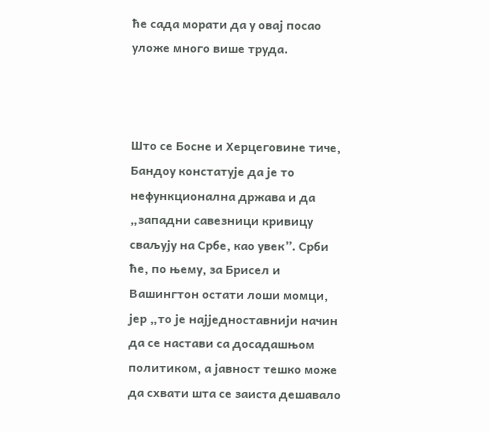ће сада морати да у овај посао уложе много више труда.



Што се Босне и Херцеговине тиче, Бандоу констатује да је то нефункционална држава и да „западни савезници кривицу сваљују на Србе, као увек”. Срби ће, по њему, за Брисел и Вашингтон остати лоши момци, јер „то је најједноставнији начин да се настави са досадашњом политиком, а јавност тешко може да схвати шта се заиста дешавало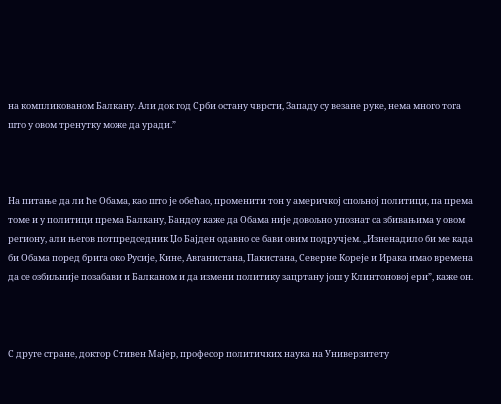на компликованом Балкану. Али док год Срби остану чврсти, Западу су везане руке, нема много тога што у овом тренутку може да уради.”



На питање да ли ће Обама, као што је обећао, променити тон у америчкој спољној политици, па према томе и у политици према Балкану, Бандоу каже да Обама није довољно упознат са збивањима у овом региону, али његов потпредседник Џо Бајден одавно се бави овим подручјем. „Изненадило би ме када би Обама поред брига око Русије, Кине, Авганистана, Пакистана, Северне Кореје и Ирака имао времена да се озбиљније позабави и Балканом и да измени политику зацртану још у Клинтоновој ери”, каже он.



С друге стране, доктор Стивен Мајер, професор политичких наука на Универзитету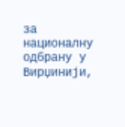за националну одбрану у Вирџинији,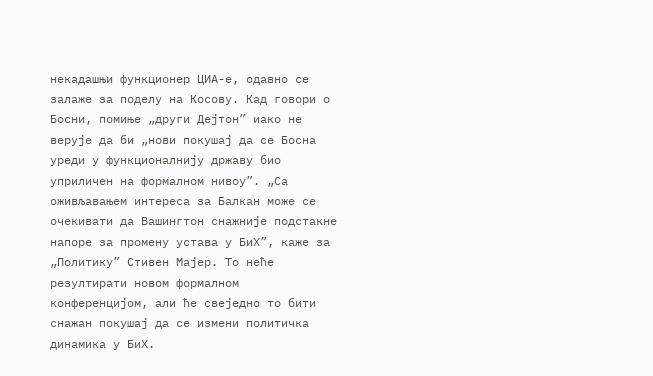некадашњи функционер ЦИА-е, одавно се залаже за поделу на Косову. Кад говори о Босни, помиње „други Дејтон” иако не верује да би „нови покушај да се Босна уреди у функционалнију државу био уприличен на формалном нивоу”. „Са оживљавањем интереса за Балкан може се очекивати да Вашингтон снажније подстакне напоре за промену устава у БиХ”, каже за „Политику” Стивен Мајер. То неће резултирати новом формалном конференцијом, али ће свеједно то бити снажан покушај да се измени политичка динамика у БиХ.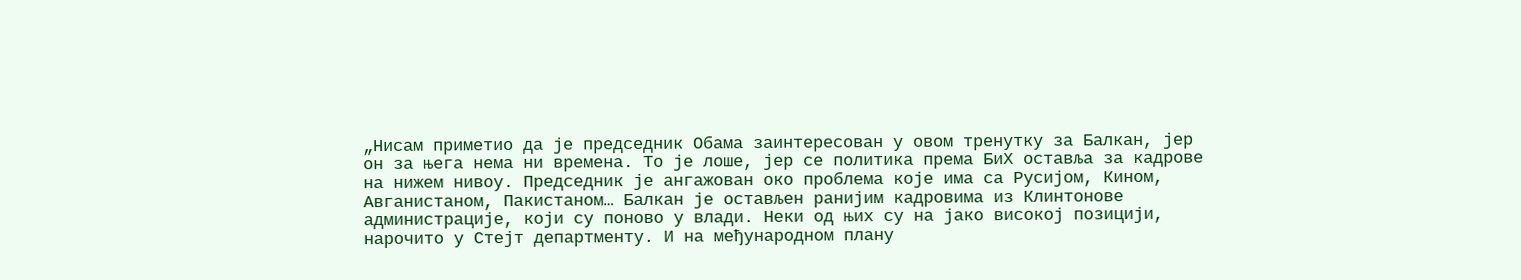„Нисам приметио да је председник Обама заинтересован у овом тренутку за Балкан, јер он за њега нема ни времена. То је лоше, јер се политика према БиХ оставља за кадрове на нижем нивоу. Председник је ангажован око проблема које има са Русијом, Кином, Авганистаном, Пакистаном… Балкан је остављен ранијим кадровима из Клинтонове администрације, који су поново у влади. Неки од њих су на јако високој позицији, нарочито у Стејт департменту. И на међународном плану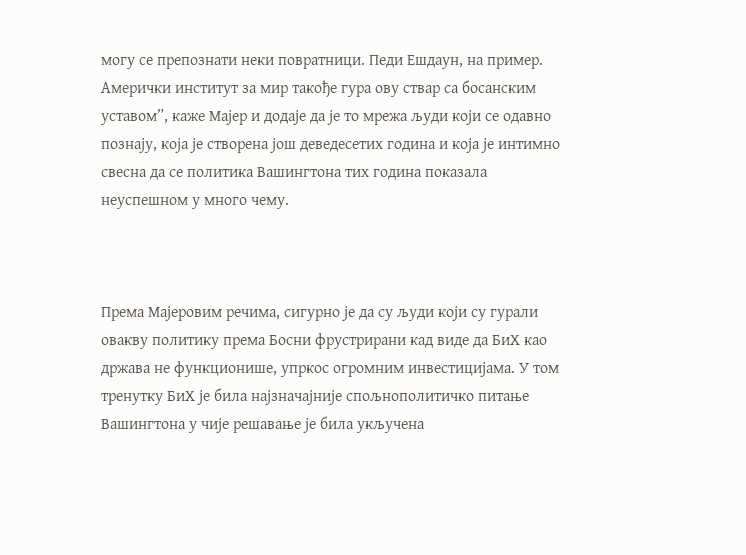могу се препознати неки повратници. Педи Ешдаун, на пример. Амерички институт за мир такође гура ову ствар са босанским уставом”, каже Мајер и додаје да је то мрежа људи који се одавно познају, која је створена још деведесетих година и која је интимно свесна да се политика Вашингтона тих година показала неуспешном у много чему.



Према Мајеровим речима, сигурно је да су људи који су гурали овакву политику према Босни фрустрирани кад виде да БиХ као држава не функционише, упркос огромним инвестицијама. У том тренутку БиХ је била најзначајније спољнополитичко питање Вашингтона у чије решавање је била укључена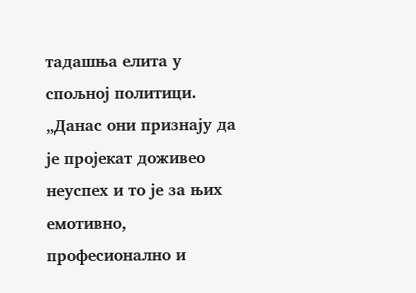тадашња елита у спољној политици. „Данас они признају да је пројекат доживео неуспех и то је за њих емотивно, професионално и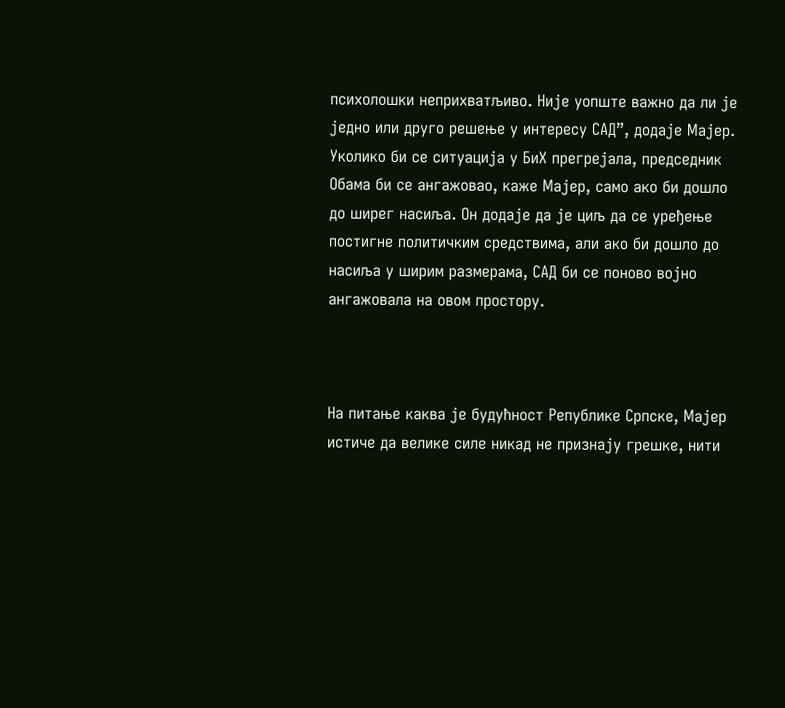психолошки неприхватљиво. Није уопште важно да ли је једно или друго решење у интересу САД”, додаје Мајер. Уколико би се ситуација у БиХ прегрејала, председник Обама би се ангажовао, каже Мајер, само ако би дошло до ширег насиља. Он додаје да је циљ да се уређење постигне политичким средствима, али ако би дошло до насиља у ширим размерама, САД би се поново војно ангажовала на овом простору.



На питање каква је будућност Републике Српске, Мајер истиче да велике силе никад не признају грешке, нити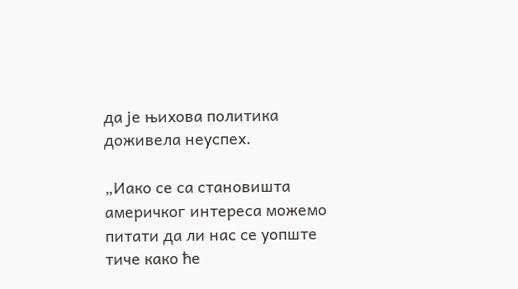да је њихова политика доживела неуспех.

„Иако се са становишта америчког интереса можемо питати да ли нас се уопште тиче како ће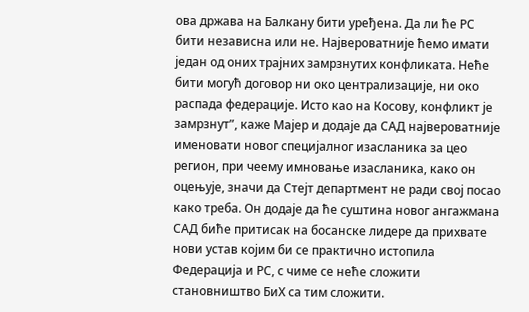ова држава на Балкану бити уређена. Да ли ће РС бити независна или не. Највероватније ћемо имати један од оних трајних замрзнутих конфликата. Неће бити могућ договор ни око централизације, ни око распада федерације. Исто као на Косову, конфликт је замрзнут”, каже Мајер и додаје да САД највероватније именовати новог специјалног изасланика за цео регион, при чеему имновање изасланика, како он оцењује, значи да Стејт департмент не ради свој посао како треба. Он додаје да ће суштина новог ангажмана САД биће притисак на босанске лидере да прихвате нови устав којим би се практично истопила Федерација и РС, с чиме се неће сложити становништво БиХ са тим сложити.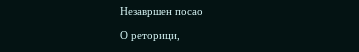Незавршен посао

О реторици,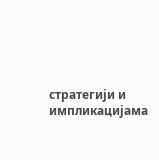стратегији и импликацијама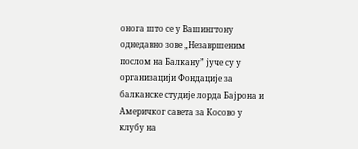онога што се у Вашингтону однедавно зове „Незавршеним послом на Балкану” јуче су у организацији Фондације за балканске студије лорда Бајрона и Америчког савета за Косово у клубу на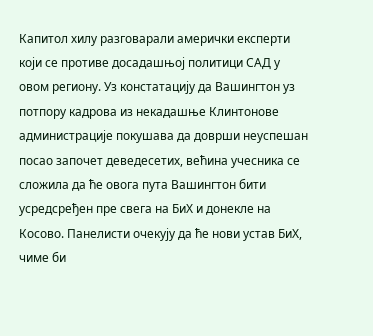Капитол хилу разговарали амерички експерти који се противе досадашњој политици САД у овом региону. Уз констатацију да Вашингтон уз потпору кадрова из некадашње Клинтонове администрације покушава да доврши неуспешан посао започет деведесетих, већина учесника се сложила да ће овога пута Вашингтон бити усредсређен пре свега на БиХ и донекле на Косово. Панелисти очекују да ће нови устав БиХ, чиме би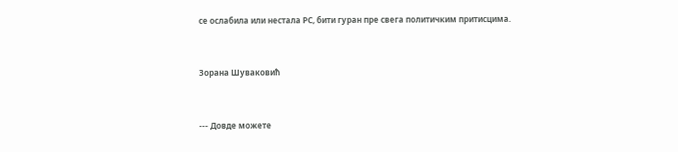се ослабила или нестала РС, бити гуран пре свега политичким притисцима.


Зорана Шуваковић


--- Довде можете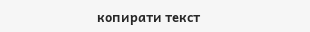копирати текст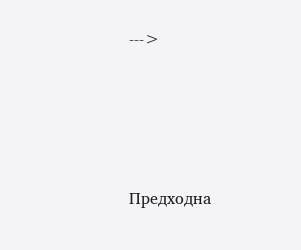--->




Предходна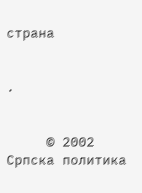страна


.


     © 2002 Српска политика